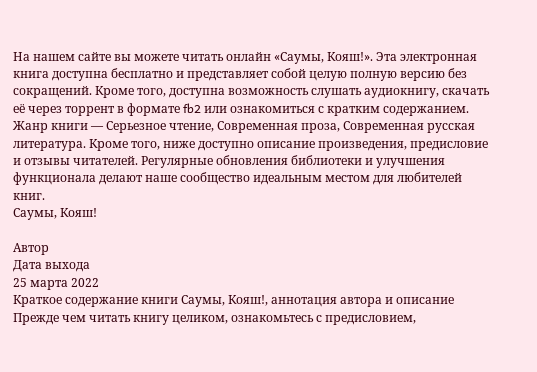На нашем сайте вы можете читать онлайн «Саумы, Кояш!». Эта электронная книга доступна бесплатно и представляет собой целую полную версию без сокращений. Кроме того, доступна возможность слушать аудиокнигу, скачать её через торрент в формате fb2 или ознакомиться с кратким содержанием. Жанр книги — Серьезное чтение, Современная проза, Современная русская литература. Кроме того, ниже доступно описание произведения, предисловие и отзывы читателей. Регулярные обновления библиотеки и улучшения функционала делают наше сообщество идеальным местом для любителей книг.
Саумы, Кояш!

Автор
Дата выхода
25 марта 2022
Краткое содержание книги Саумы, Кояш!, аннотация автора и описание
Прежде чем читать книгу целиком, ознакомьтесь с предисловием,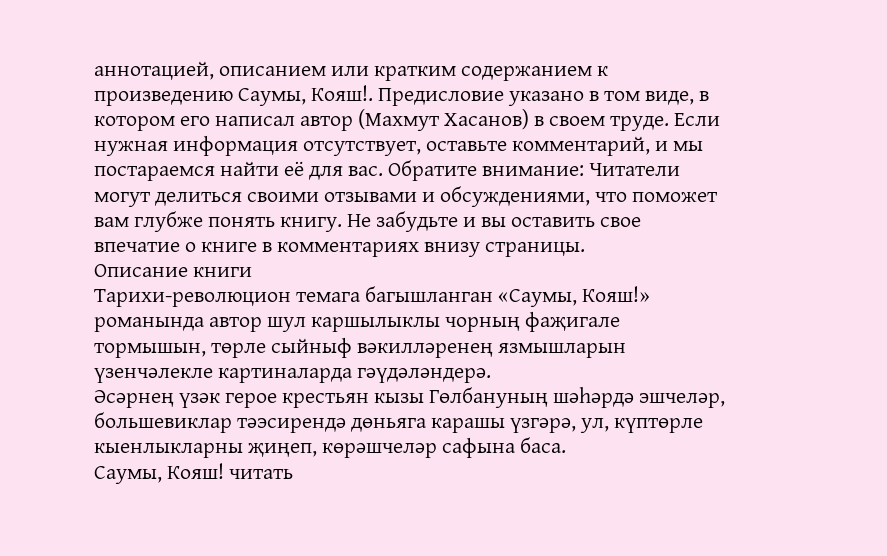аннотацией, описанием или кратким содержанием к произведению Саумы, Кояш!. Предисловие указано в том виде, в котором его написал автор (Махмут Хасанов) в своем труде. Если нужная информация отсутствует, оставьте комментарий, и мы постараемся найти её для вас. Обратите внимание: Читатели могут делиться своими отзывами и обсуждениями, что поможет вам глубже понять книгу. Не забудьте и вы оставить свое впечатие о книге в комментариях внизу страницы.
Описание книги
Тарихи-революцион темага багышланган «Саумы, Кояш!» романында автор шул каршылыклы чорның фаҗигале тормышын, төрле сыйныф вәкилләренең язмышларын үзенчәлекле картиналарда гәүдәләндерә.
Әсәрнең үзәк герое крестьян кызы Гөлбануның шәһәрдә эшчеләр, большевиклар тәэсирендә дөньяга карашы үзгәрә, ул, күптөрле кыенлыкларны җиңеп, көрәшчеләр сафына баса.
Саумы, Кояш! читать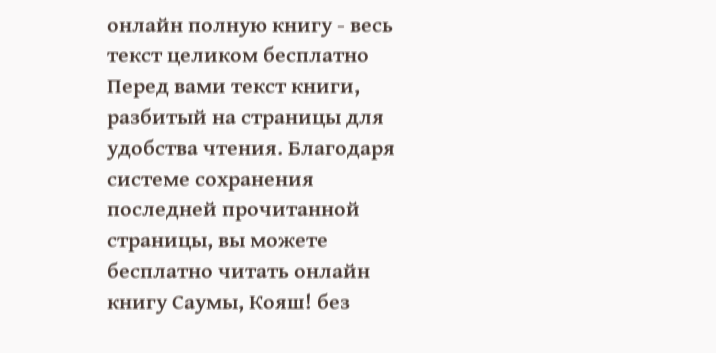онлайн полную книгу - весь текст целиком бесплатно
Перед вами текст книги, разбитый на страницы для удобства чтения. Благодаря системе сохранения последней прочитанной страницы, вы можете бесплатно читать онлайн книгу Саумы, Кояш! без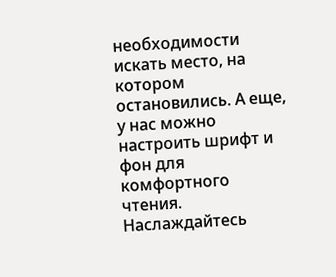необходимости искать место, на котором остановились. А еще, у нас можно настроить шрифт и фон для комфортного чтения. Наслаждайтесь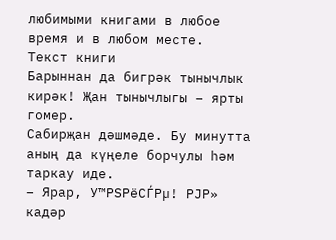любимыми книгами в любое время и в любом месте.
Текст книги
Барыннан да бигрәк тынычлык кирәк! Җан тынычлыгы – ярты гомер.
Сабирҗан дәшмәде. Бу минутта аның да күңеле борчулы һәм таркау иде.
– Ярар, У™РЅРёСЃРµ! РЈР» кадәр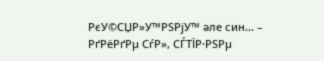РєУ©СЏР»У™РЅРјУ™ әле син… – РґРёРґРµ СѓР», СЃТЇР·РЅРµ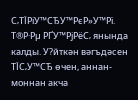С‚ТЇРіУ™СЂУ™РєР»У™Рї. Т®Р·Рµ РҐУ™РјРёС‚ янында калды. У?йткән вәгъдәсен ТЇС‚У™СЂ өчен, аннан-моннан акча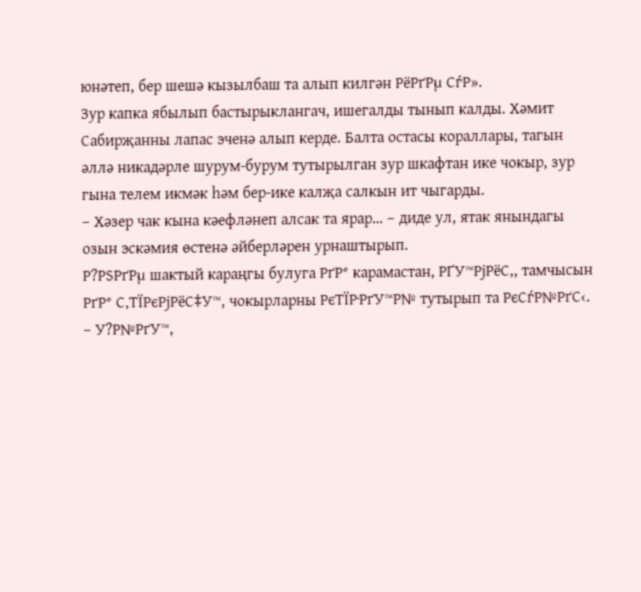юнәтеп, бер шешә кызылбаш та алып килгән РёРґРµ СѓР».
Зур капка ябылып бастырыклангач, ишегалды тынып калды. Хәмит Сабирҗанны лапас эченә алып керде. Балта остасы кораллары, тагын әллә никадәрле шурум-бурум тутырылган зур шкафтан ике чокыр, зур гына телем икмәк һәм бер-ике калҗа салкын ит чыгарды.
– Хәзер чак кына кәефләнеп алсак та ярар… – диде ул, ятак янындагы озын эскәмия өстенә әйберләрен урнаштырып.
Р?РЅРґРµ шактый караңгы булуга РґР° карамастан, РҐУ™РјРёС‚, тамчысын РґР° С‚ТЇРєРјРёС‡У™, чокырларны РєТЇР·РґУ™Р№ тутырып та РєСѓР№РґС‹.
– У?Р№РґУ™,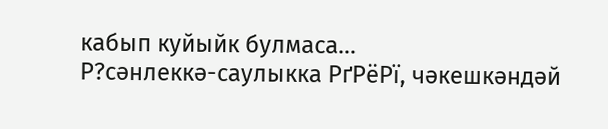кабып куйыйк булмаса…
Р?сәнлеккә-саулыкка РґРёРї, чәкешкәндәй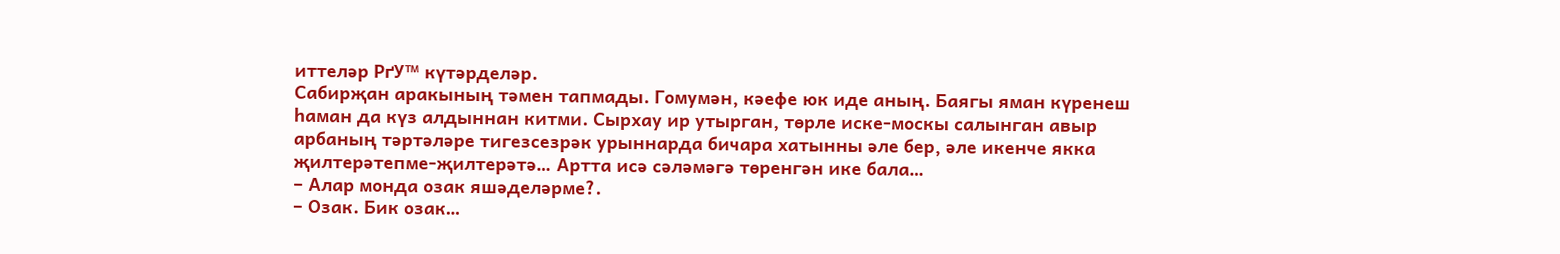иттеләр РґУ™ күтәрделәр.
Сабирҗан аракының тәмен тапмады. Гомумән, кәефе юк иде аның. Баягы яман күренеш һаман да күз алдыннан китми. Сырхау ир утырган, төрле иске-москы салынган авыр арбаның тәртәләре тигезсезрәк урыннарда бичара хатынны әле бер, әле икенче якка җилтерәтепме-җилтерәтә… Артта исә сәләмәгә төренгән ике бала…
– Алар монда озак яшәделәрме?.
– Озак. Бик озак…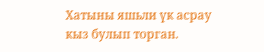Хатыны яшьли үк асрау кыз булып торган.